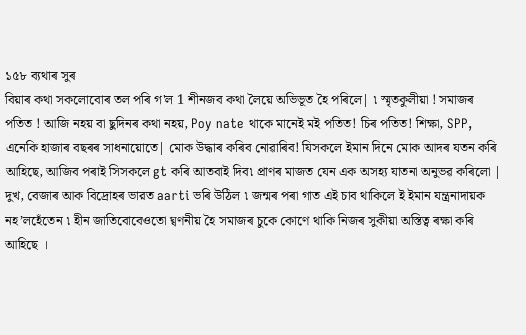১৫৮ ব্যথাৰ সুৰ
বিয়াৰ কথা সকলোবোৰ তল পৰি গ'ল 1 শীনজব কথা লৈয়ে অভিভূত হৈ পৰিলে| ৷ স্মৃতকুলীয়া ! সমাজৰ পতিত ! আজি নহয় বা ছুদিনৰ কথা নহয়, Poy nate থাকে মানেই মই পতিত! চিৰ পতিত! শিক্ষা, SPP, এনেকি হাজাৰ বছৰৰ সাধনায়োতে| মোক উদ্ধাৰ কৰিব নোৱাৰিব! যিসকলে ইমান দিনে মোক আদৰ যতন কৰি আহিছে, আজিব পৰাই সিসকলে gt কৰি আতবাই দিব৷ প্রাণৰ মাজত যেন এক অসহ্য যাতনা অনুভৱ কৰিলো | দুখ, বেজাৰ আক বিদ্ৰোহৰ ভারত aarti ভৰি উঠিল ৷ জন্মৰ পৰা গাত এই চাব থাকিলে ই ইমান যন্ত্রনাদায়ক নহ’লহেঁতেন ৷ হীন জাতিবোবেওতো ঘ্বণনীয় হৈ সমাজৰ চুকে কোণে থাকি নিজৰ সুকীয়া অস্তিত্ব ৰক্ষা কৰি আহিছে ।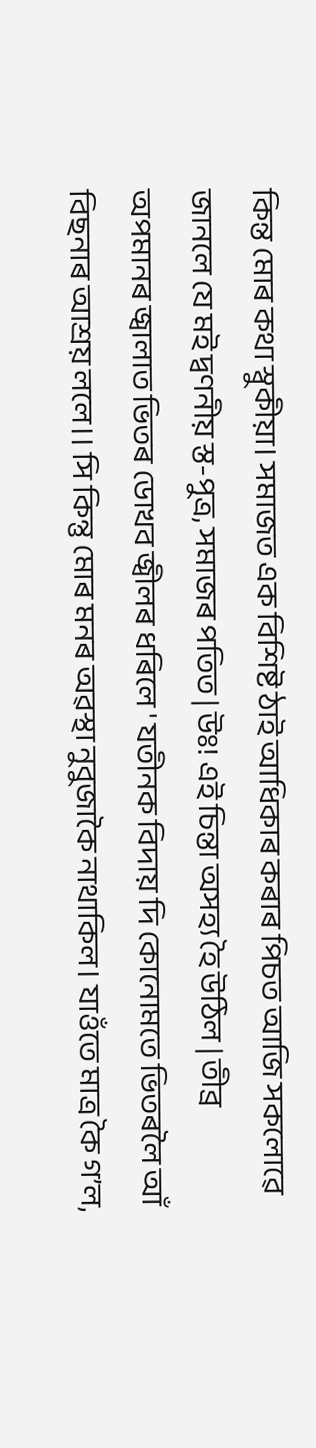কিন্ত মোৰ কথা স্বুকীয়া। সমাজত এক বিশিষ্ট ঠাই আধিকাৰ কৰাৰ পিচত আজি সকলোৱে জানলে যে মই দ্বণনীয় স্ত-পুত্র, সমাজৰ পতিত | উঃ! এই চিন্তা অসহ্য হৈ উঠিল | তীব্ৰ অপমানৰ জ্বালাত ভিতৰ ডোখব জ্বীলৰ ধৰিলে ' যতীনক বিদায় দি কোনোমতে ভিতৰলৈ আঁ বিছনাৰ আশ্রয় ললে।। সি কিন্তু মোৰ মনৰ অৱস্থা নুবুজাকৈ নাথাকিল। যাওঁতে মাত্র কৈ গ’ল,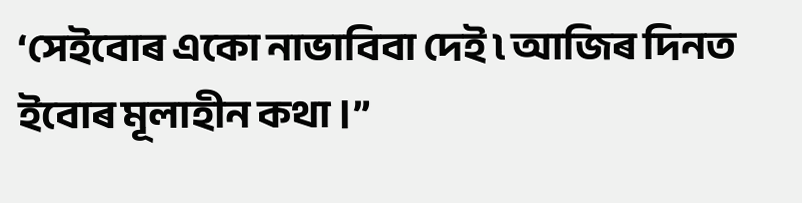‘সেইবোৰ একো নাভাবিবা দেই ৷ আজিৰ দিনত ইবোৰ মূলাহীন কথা ।”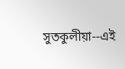সুতকুলীয়া--এই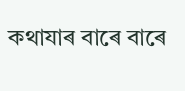কথাযাৰ বাৰে বাৰে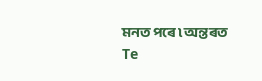মনত পৰে ৷ অন্তৰত Te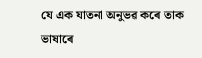যে এক যাতনা অনুভৱ কৰে তাক ভাষাৰে